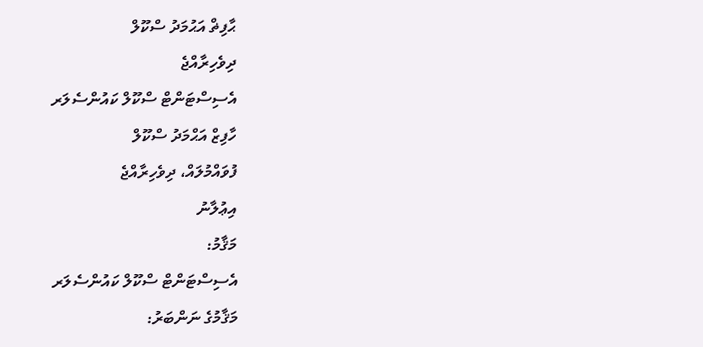ޙާފިޡް އަޙުމަދު ސްކޫލް
ދިވެހިރާއްޖެ
އެސިސްޓަންޓް ސްކޫލް ކައުންސެލަރ
ހާފިޒް އަޙްމަދު ސްކޫލް
ފުވައްމުލައް، ދިވެހިރާއްޖެ
އިޢުލާނު
މަޤާމު:
އެސިސްޓަންޓް ސްކޫލް ކައުންސެލަރ
މަޤާމުގެ ނަންބަރު: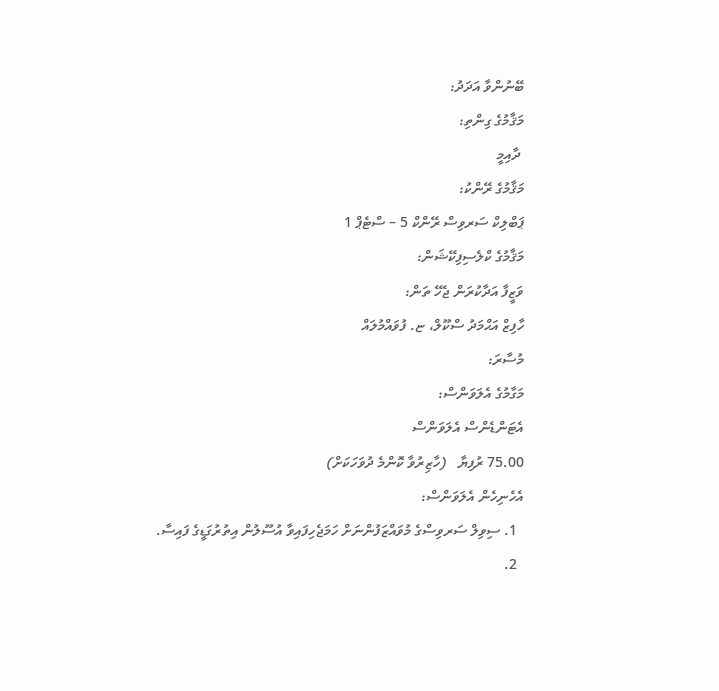ބޭނުންވާ އަދަދު:
މަޤާމުގެ ގިންތި:
 ދާއިމީ
މަޤާމުގެ ރޭންކު:
ޕަބްލިކް ސަރވިސް ރޭންކް 5 – ސްޓެޕް 1
މަޤާމުގެ ކްލެސިފިކޭޝަން:
ވަޒީފާ އަދާކުރަން ޖެހޭ ތަން:
ހާފިޒް އަޙްމަދު ސްކޫލް، ޏ. ފުވައްމުލައް
މުސާރަ:
މަގާމުގެ އެލަވަންސް:
އެޓަންޑެންސް އެލަވަންސް
75.00 ރުފިޔާ   (ހާޒިރުވާ ކޮންމެ ދުވަހަކަށް)
އެހެނިހެން އެލަވަންސް:
  1. ސިވިލް ސަރވިސްގެ މުވައްޒަފުންނަށް ހަމަޖެހިފައިވާ އުސޫލުން އިތުރުގަޑީގެ ފައިސާ.
  2.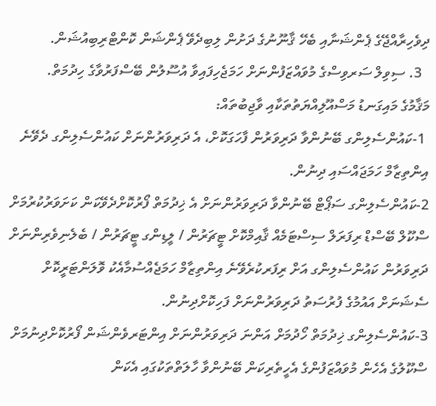ދިވެހިރާއްޖޭގެ ޕެންޝަނާއި ބެހޭ ޤާނޫނުގެ ދަށުން ލިބިދެވޭ ޕެންޝަން ކޮންޓްރިބިއުޝަން.
  3. ސިވިލް ސަރވިސްގެ މުވައްޒަފުންނަށް ހަމަޖެހިފައިވާ އުސޫލުން ބޭސްފަރުވާގެ ހިދުމަތް.
މަޤާމުގެ މައިގަނޑު މަސްއޫލިއްޔަތުތަކާއި ވާޖިބުތައް:
 1-ކައުންސެލިންގ ބޭނުންވާ ދަރިވަރުން ފާހަގަކޮށް، އެ ދަރިވަރުންނަށް ކައުންސެލިންގ ދެވޭނެ އިންތިޒާމް ހަމަޖައްސައި ދިނުން.
2-ކައުންސެލިންގ ސަޕޯޓް ބޭނުންވާ ދަރިވަރުންނަށް އެ ޚިދުމަތް ފޯރުކޮށްދެވޭކަން ކަށަވަރުކުރުމަށް ސްކޫލް ބޭސްޑް ރިފަރަލް ސިސްޓަމެއް ޤާއިމްކޮށް ޓީޗަރުން / ލީޑިންގ ޓީޗަރުން / ބެލެނިވެރިންނަށް ދަރިވަރުން ކައުންސެލިންގ އަށް ރިފަރކުރެވޭނެ އިންތިޒާމް ހަމަޖެއްސުމާއެކު ވޮލަންޓަރީކޮށް ސެޝަނަށް އައުމުގެ ފުރުސަތު ދަރިވަރުންނަށް ފަހިކޮށްދިނުން.
3-ކައުންސެލިންގ ޚިދުމަތް ހޯދުމަށް އަންނަ ދަރިވަރުންނަށް އިންޓަރވެންޝަން ފޯރުކޮށްދިނުމަށް ސްކޫލުގެ އެހެން މުވައްޒަފުންގެ އެހީތެރިކަން ބޭނުންވާ ހާލަތްތަކުގައި އެކަން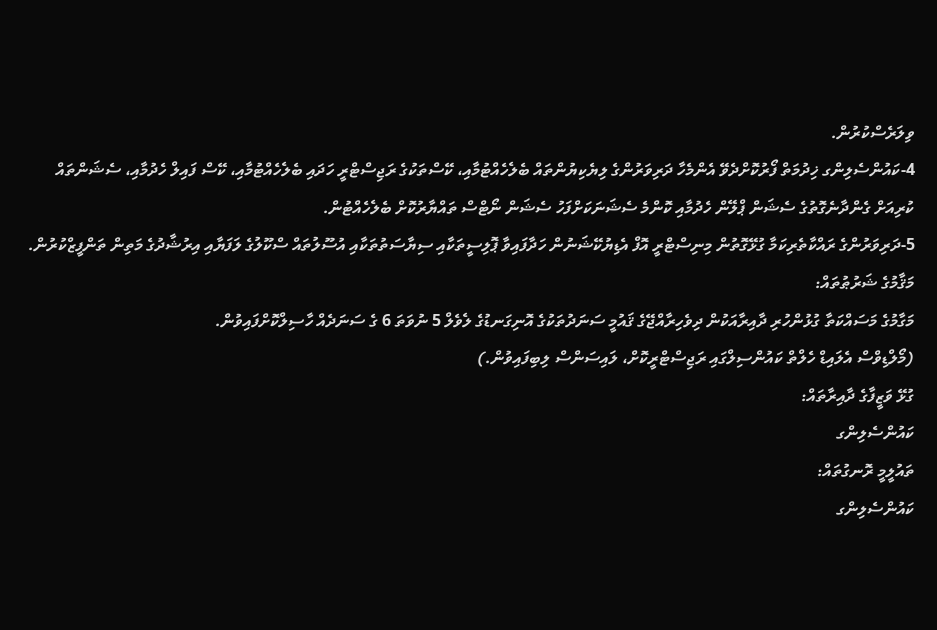ވިލަރެސްކުރުން.
4-ކައުންސެލިންގ ޚިދުމަތް ފޯރުކޮށްދެވޭ އެންމެހާ ދަރިވަރުންގެ ލިޔެކިޔުންތައް ބެލެހެއްޓުމާއި، ކޭސްތަކުގެ ރަޖިސްޓްރީ ހަދައި ބެލެހެއްޓުމާއި، ކޭސް ފައިލް ހެދުމާއި، ސެޝަންތައް ކުރިއަށް ގެންދާނެގޮތުގެ ސެޝަން ޕްލޭން ހެދުމާއި ކޮންމެ ސެޝަނަކަށްފަހު ސެޝަން ނޯޓްސް ތައްޔާރުކޮށް ބެލެހެއްޓުން.
5-ދަރިވަރުންގެ ރައްކާތެރިކަމާ ގުޅޭގޮތުން މިނިސްޓްރީ އޮފް އެޑިޔުކޭޝަނުން ހަދާފައިވާ ޕޮލިސީތަކާއި ސިޔާސަތުތަކާއި އުސޫލުތައް ސްކޫލުގެ ލަފަޔާއި އިރުޝާދުގެ މަތިން ތަންފީޒްކުރުން.
މަޤާމުގެ ޝަރުޠުތައް:
މަގާމުގެ މަސައްކަތާ ގުޅުންހުރި ދާއިރާއަކުން ދިވެހިރާއްޖޭގެ ޤައުމީ ސަނަދުތަކުގެ އޮނިގަނޑުގެ ލެވެލް 5 ނުވަތަ 6 ގެ ސަނަދެއް ހާސިލްކޮށްފައިވުން.
(މޯލްޑިވްސް އެލައިޑް ހެލްތް ކައުންސިލްގައި ރަޖިސްޓްރީކޮށް، ލައިސަންސް ލިބިފައިވުން.)
ގުޅޭ ވަޒީފާގެ ދާއިރާތައް:
ކައުންސެލިންގ
ތައުލީމީ ރޮނގުތައް:
ކައުންސެލިންގ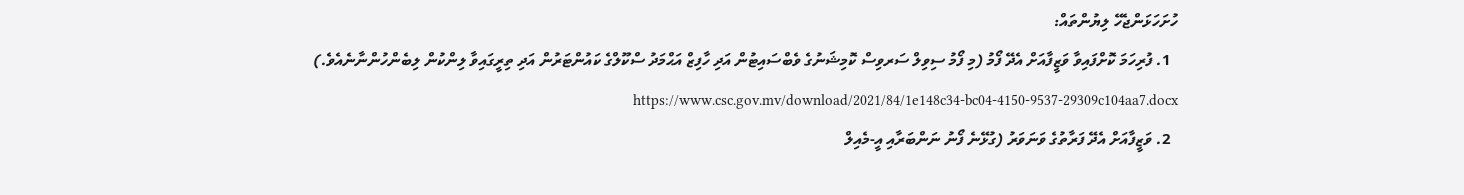ހުށަހަޅަންޖެހޭ ލިޔުންތައް:
  1. ފުރިހަމަ ކޮށްފައިވާ ވަޒީފާއަށް އެދޭ ފޯމު (މި ފޯމު ސިވިލް ސަރވިސް ކޮމިޝަނުގެ ވެބްސައިޓުން އަދި ހާފިޒް އަޙްމަދު ސްކޫލްގެ ކައުންޓަރުން އަދި ތިރީގައިވާ ލިންކުން ލިބެންހުންނާނެއެވެ.)  https://www.csc.gov.mv/download/2021/84/1e148c34-bc04-4150-9537-29309c104aa7.docx
  2. ވަޒީފާއަށް އެދޭ ފަރާތުގެ ވަނަވަރު (ގުޅޭނެ ފޯނު ނަންބަރާއި އީ-މެއިލް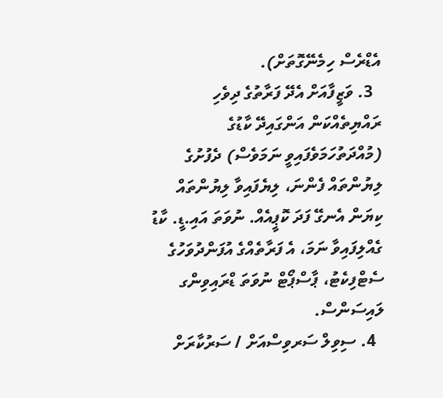އެޑްރެސް ހިމެނޭގޮތަށް).
  3. ވަޒީފާއަށް އެދޭ ފަރާތުގެ ދިވެހި ރައްޔިތެއްކަން އަންގައިދޭ ކާޑުގެ (މުއްދަތުހަމަވެފައިވީ ނަމަވެސް) ދެފުށުގެ ލިޔުންތައް ފެންނަ، ލިޔެފައިވާ ލިޔުންތައް ކިޔަން އެނގޭ ފަދަ ކޮޕީއެއް. ނުވަތަ އައި.ޑީ. ކާޑު ގެއްލިފައިވާ ނަމަ، އެ ފަރާތެއްގެ އުފަންދުވަހުގެ ސެޓްފިކެޓު، ޕާސްޕޯޓް ނުވަތަ ޑްރައިވިންގ ލައިސަންސް.
  4. ސިވިލް ސަރވިސްއަށް / ސަރުކާރަށް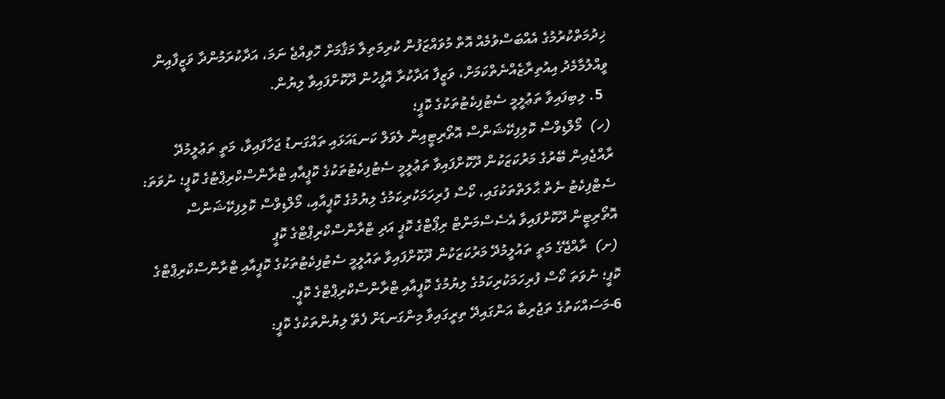ޚިދުމަތްކުރުމުގެ އެއްބަސްވުމެއް އޮތް މުވައްޒަފުން ކުރިމަތިލާ މަޤާމަށް ހޮވިއްޖެ ނަމަ، އަދާކުރަމުންދާ ވަޒީފާއިން ވީއްލުމާމެދު އިއުތިރާޒެއްނެތްކަމަށް، ވަޒީފާ އަދާކުރާ އޮފީހުން ދޫކޮށްފައިވާ ލިޔުން.
  5. ލިބިފައިވާ ތަޢުލީމީ ސެޓުފިކެޓުތަކުގެ ކޮޕީ؛
(ހ)  މޯލްޑިވްސް ކޮލިފިކޭޝަންސް އޮތޯރިޓީއިން ލެވަލް ކަނޑައަޅައި ތައްގަނޑު ޖަހާފައިވާ، މަތީ ތަޢުލީމުދޭ ރާއްޖެއިން ބޭރުގެ މަރުކަޒަކުން ދޫކޮށްފައިވާ ތަޢުލީމީ ސެޓުފިކެޓުތަކުގެ ކޮޕީއާއި ޓްރާންސްކްރިޕްޓުގެ ކޮޕީ؛ ނުވަތަ: ސެޓްފިކެޓު ނެތް ޙާލަތްތަކުގައި، ކޯސް ފުރިހަމަކުރިކަމުގެ ލިޔުމުގެ ކޮޕީއާއި، މޯލްޑިވްސް ކޮލިފިކޭޝަންސް އޮތޯރިޓީން ދޫކޮށްފައިވާ އެސެސްމަންޓް ރިޕޯޓްގެ ކޮޕީ އަދި ޓްރާންސްކްރިޕްޓްގެ ކޮޕީ
(ށ)  ރާއްޖޭގެ މަތީ ތައުލީމުދޭ މަރުކަޒަކުން ދޫކޮށްފައިވާ ތައުލީމީ ސެޓުފިކެޓުތަކުގެ ކޮޕީއާއި ޓްރާންސްކްރިޕްޓްގެ ކޮޕީ؛ ނުވަތަ ކޯސް ފުރިހަމަކުރިކަމުގެ ލިޔުމުގެ ކޮޕީއާއި ޓްރާންސްކްރިޕްޓްގެ ކޮޕީ.
6-މަސައްކަތުގެ ތަޖުރިބާ އަންގައިދޭ ތިރީގައިވާ މިންގަނޑަށް ފެތޭ ލިޔުންތަކުގެ ކޮޕީ: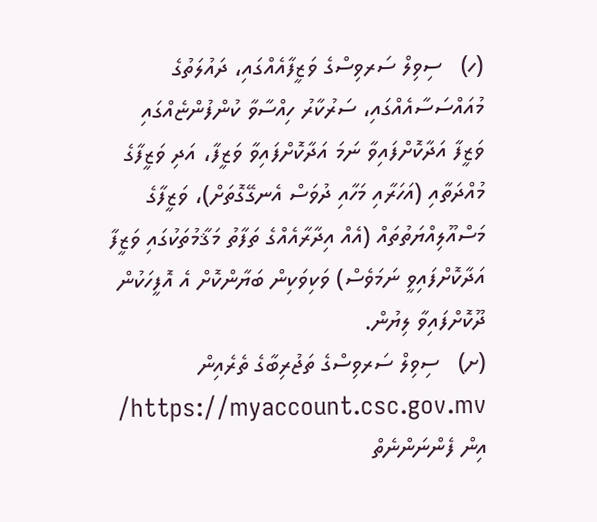(ހ)   ސިވިލް ސަރވިސްގެ ވަޒީފާއެއްގައި، ދައުލަތުގެ މުއައްސަސާއެއްގައި، ސަރުކާރު ހިއްސާވާ ކުންފުންޏެއްގައި ވަޒީފާ އަދާކޮށްފައިވާ ނަމަ އަދާކޮށްފައިވާ ވަޒީފާ، އަދި ވަޒީފާގެ މުއްދަތާއި (އަހަރާއި މަހާއި ދުވަސް އެނގޭގޮތަށް)، ވަޒީފާގެ މަސްއޫލިއްޔަތުތައް (އެއް އިދާރާއެއްގެ ތަފާތު މަޤާމުތަކުގައި ވަޒީފާ އަދާކޮށްފައިވީ ނަމަވެސް) ވަކިވަކިން ބަޔާންކޮށް އެ އޮފީހަކުން ދޫކޮށްފައިވާ ލިޔުން.
(ށ)   ސިވިލް ސަރވިސްގެ ތަޖުރިބާގެ ތެރެއިން https://myaccount.csc.gov.mv/ އިން ފެންނަންނެތް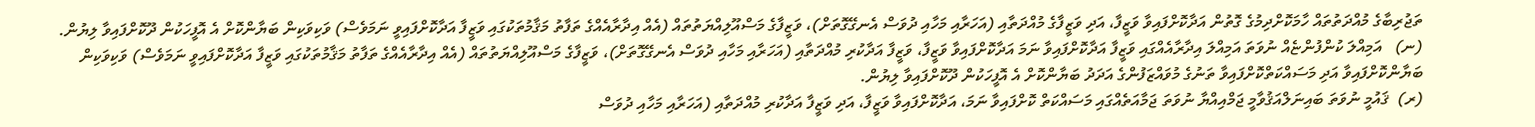ތަޖުރިބާގެ މުއްދަތުތައް ހާމަކޮށްދިމުގެ ގޮތުން އަދާކޮށްފައިވާ ވަޒީފާ، އަދި ވަޒީފާގެ މުއްދަތާއި (އަހަރާއި މަހާއި ދުވަސް އެނގޭގޮތަށް)، ވަޒީފާގެ މަސްއޫލިއްޔަތުތައް (އެއް އިދާރާއެއްގެ ތަފާތު މަޤާމުތަކުގައި ވަޒީފާ އަދާކޮށްފައިވީ ނަމަވެސް) ވަކިވަކިން ބަޔާންކޮށް އެ އޮފީހަކުން ދޫކޮށްފައިވާ ލިޔުން.
(ނ)   އަމިއްލަ ކުންފުންޏެއް ނުވަތަ އަމިއްލަ އިދާރާއެއްގައި ވަޒީފާ އަދާކޮށްފައިވާ ނަމަ އަދާކޮށްފައިވާ ވަޒީފާ، ވަޒީފާ އަދާކުރި މުއްދަތާއި (އަހަރާއި މަހާއި ދުވަސް އެނގޭގޮތަށް)، ވަޒީފާގެ މަސްއޫލިއްޔަތުތައް (އެއް އިދާރާއެއްގެ ތަފާތު މަޤާމުތަކުގައި ވަޒީފާ އަދާކޮށްފައިވީ ނަމަވެސް) ވަކިވަކިން ބަޔާންކޮށްފައިވާ އަދި މަސައްކަތްކޮށްފައިވާ ތަނުގެ މުވައްޒަފުންގެ އަދަދު ބަޔާންކޮށް އެ އޮފީހަކުން ދޫކޮށްފައިވާ ލިޔުން.
(ރ)  ޤައުމީ ނުވަތަ ބައިނަލްއަޤުވާމީ ޖަމްއިއްޔާ ނުވަތަ ޖަމާއަތެއްގައި މަސައްކަތް ކޮށްފައިވާ ނަމަ، އަދާކޮށްފައިވާ ވަޒީފާ، އަދި ވަޒީފާ އަދާކުރި މުއްދަތާއި (އަހަރާއި މަހާއި ދުވަސް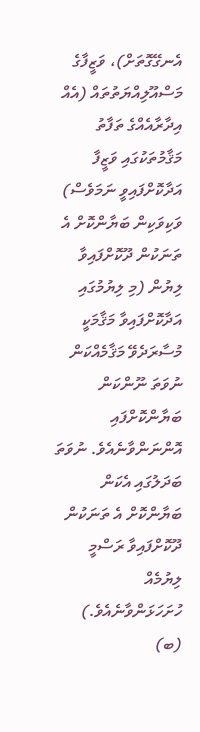އެނގޭގޮތަށް)، ވަޒީފާގެ މަސްއޫލިއްޔަތުތައް (އެއް އިދާރާއެއްގެ ތަފާތު މަޤާމުތަކުގައި ވަޒީފާ އަދާކޮށްފައިވީ ނަމަވެސް) ވަކިވަކިން ބަޔާންކޮށް އެ ތަނަކުން ދޫކޮށްފައިވާ ލިޔުން (މި ލިޔުމުގައި އަދާކޮށްފައިވާ މަޤާމަކީ މުސާރަދެވޭ މަޤާމެއްކަން ނުވަތަ ނޫންކަން ބަޔާންކޮށްފައި އޮންނަންވާނެއެވެ. ނުވަތަ ބަދަލުގައި އެކަން ބަޔާންކޮށް އެ ތަނަކުން ދޫކޮށްފައިވާ ރަސްމީ ލިޔުމެއް ހުށަހަޅަންވާނެއެވެ.)
(ބ)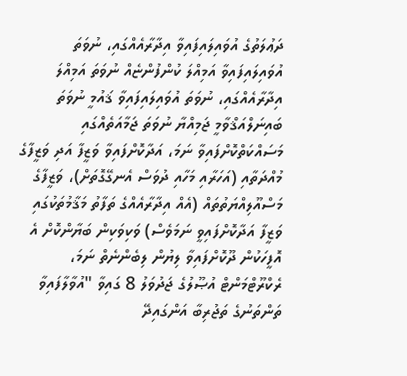ދަޢުލަތުގެ އުވައިލައިފައިވާ އިދާރާއެއްގައި، ނުވަތަ އުވައިލައިފައިވާ އަމިއްލަ ކުންފުންޏެއް ނުވަތަ އަމިއްލަ އިދާރާއެއްގައި، ނުވަތަ އުވައިލައިފައިވާ ޤައުމީ ނުވަތަ ބައިނަލްއަޤްވާމީ ޖަމިއްޔާ ނުވަތަ ޖަމާއަތެއްގައި މަސައްކަތްކޮށްފައިވާ ނަމަ، އަދާކޮށްފައިވާ ވަޒީފާ އަދި ވަޒީފާގެ މުއްދަތާއި (އަހަރާއި މަހާއި ދުވަސް އެނގޭގޮތަށް)، ވަޒީފާގެ މަސްއޫލިއްޔަތުތައް (އެއް އިދާރާއެއްގެ ތަފާތު މަޤާމުތަކުގައި ވަޒީފާ އަދާކޮށްފައިވީ ނަމަވެސް) ވަކިވަކިން ބަޔާންކޮށް އެ އޮފީހަކުން ދޫކޮށްފައިވާ ލިޔުން ލިބެންނެތް ނަމަ، ރެކްރޫޓްމަންޓް އުޞޫލުގެ ޖަދުވަލު 8 ގައިވާ "އުވާލާފައިވާ ތަންތަނުގެ ތަޖުރިބާ އަންގައިދޭ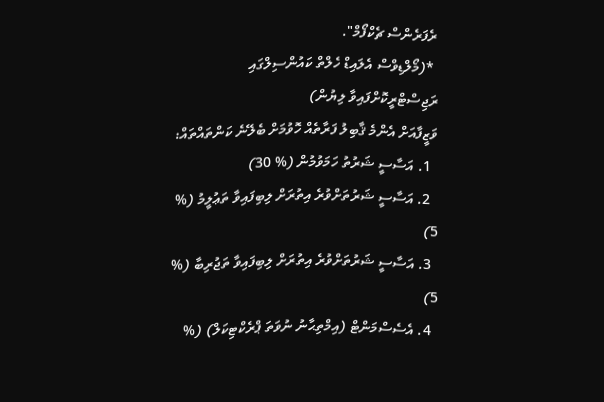ރެފަރެންސް ޗެކްފޯމް".
 *(މޯލްޑިވްސް އެލައިޑް ހެލްތް ކައުންސިލްގައި ރަޖިސްޓްރީކޮށްފައިވާ ލިޔުން)
ވަޒީފާއަށް އެންމެ ޤާބިލު ފަރާތެއް ހޮވުމަށް ބެލޭނެ ކަންތައްތައް:
  1. އަސާސީ ޝަރުތު ހަމަވުމުން (% 30)
  2. އަސާސީ ޝަރުތަށްވުރެ އިތުރަށް ލިބިފައިވާ ތަޢުލީމު (% 5)
  3. އަސާސީ ޝަރުތަށްވުރެ އިތުރަށް ލިބިފައިވާ ތަޖުރިބާ (% 5)
  4. އެސެސްމަންޓް (އިމްތިޙާނު ނުވަތަ ޕްރެކްޓިކަލް) (%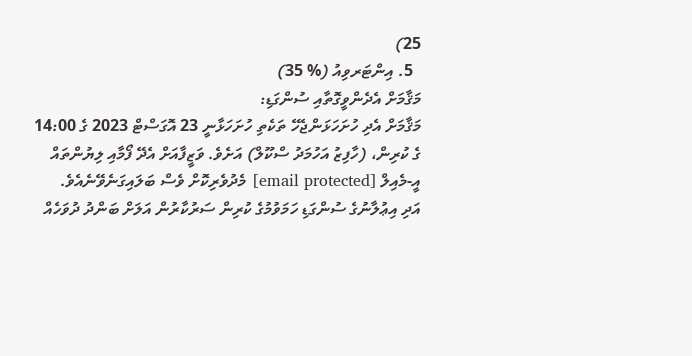25)
  5. އިންޓަރވިއު (% 35)
މަޤާމަށް އެދެންވީގޮތާއި ސުންގަޑި:
މަޤާމަށް އެދި ހުށަހަޅަންޖެހޭ ތަކެތި ހުށަހަޅާނީ 23 އޮގަސްޓް 2023 ގެ 14:00 ގެ ކުރިން، (ހާފިޒު އަހުމަދު ސްކޫލް) އަށެވެ. ވަޒީފާއަށް އެދޭ ފޯމާއި ލިޔުންތައް އީ-މެއިލް [email protected] މެދުވެރިކޮށް ވެސް ބަލައިގަނެވޭނެއެވެ.
އަދި އިޢުލާނުގެ ސުންގަޑި ހަމަވުމުގެ ކުރިން ސަރުކާރުން އަލަށް ބަންދު ދުވަހެއް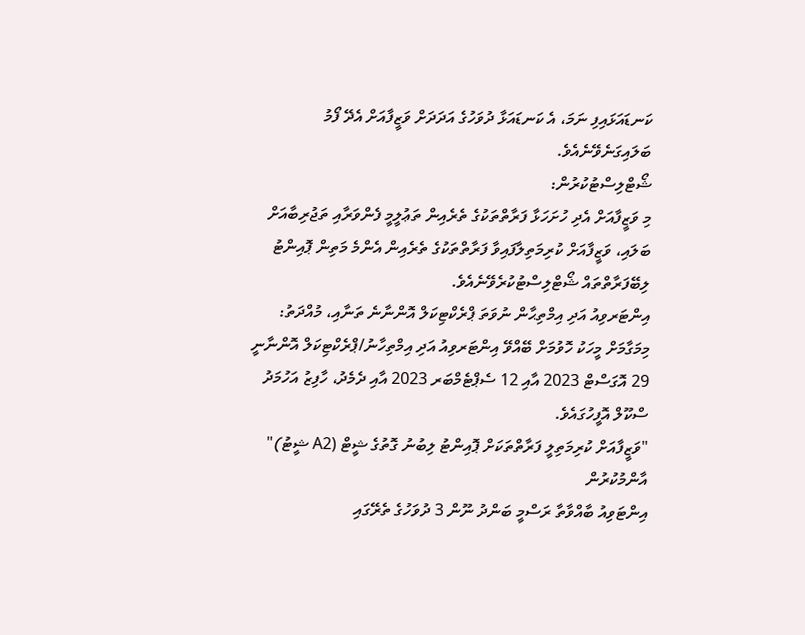ކަނޑައަޅައިފި ނަމަ، އެ ކަނޑައަޅާ ދުވަހުގެ އަދަދަށް ވަޒީފާއަށް އެދޭ ފޯމު ބަލައިގަނެވޭނެއެވެ.
ޝޯޓްލިސްޓުކުރުން:
މި ވަޒީފާއަށް އެދި ހުށަހަޅާ ފަރާތްތަކުގެ ތެރެއިން ތަޢުލީމީ ފެންވަރާއި ތަޖުރިބާއަށް ބަލައި، ވަޒީފާއަށް ކުރިމަތިލާފައިވާ ފަރާތްތަކުގެ ތެރެއިން އެންމެ މަތިން ޕޮއިންޓު ލިބޭފަރާތްތައް ޝޯޓްލިސްޓުކުރެވޭނެއެވެ.
އިންޓަރވިއު އަދި އިމްތިޙާން ނުވަތަ ޕްރެކްޓިކަލް އޮންނާނެ ތަނާއި، މުއްދަތު:
މިމަގާމަށް މީހަކު ހޮވުމަށް ބޭއްވޭ އިންޓަރވިއު އަދި އިމްތިހާނު/ޕްރެކްޓިކަލް އޮންނާނީ 29 އޮގަސްޓް 2023 އާއި 12 ސެޕްޓެމްބަރ 2023 އާއި ދެމެދު، ހާފިޒު އަހުމަދު ސްކޫލް އޮފީހުގައެވެ.
"ވަޒީފާއަށް ކުރިމަތިލީ ފަރާތްތަކަށް ޕޮއިންޓު ލިބުނު ގޮތުގެ ޝީޓް (A2 ޝީޓު)" އާންމުކުރުން
އިންޓަވިއު ބާއްވާތާ ރަސްމީ ބަންދު ނޫން 3 ދުވަހުގެ ތެރޭގައި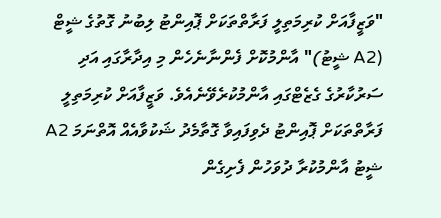"ވަޒީފާއަށް ކުރިމަތިލީ ފަރާތްތަކަށް ޕޮއިންޓު ލިބުނު ގޮތުގެ ޝީޓް (A2 ޝީޓު)" އާންމުކޮށް ފެންނާނެހެން މި އިދާރާގައި އަދި ސަރުކާރުގެ ގެޒެޓްގައި އާންމުކުރެވޭނެއެވެ. ވަޒީފާއަށް ކުރިމަތިލީ ފަރާތްތަކަށް ޕޮއިންޓު ދެވިފައިވާ ގޮތާމެދު ޝަކުވާއެއް އޮތްނަމަ A2 ޝީޓު އާންމުކުރާ ދުވަހުން ފެށިގެން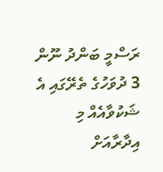ރަސްމީ ބަންދު ނޫން 3 ދުވަހުގެ ތެރޭގައި އެ ޝަކުވާއެއް މި އިދާރާއަށް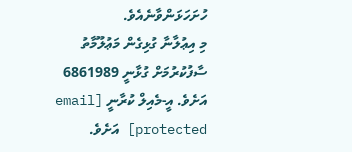ހުށަހަޅަންވާނެއެވެ.
މި އިޢުލާނާ ގުޅިގެން މަޢުލޫމާތު ސާފުކުރުމަށް ގުޅާނީ 6861989 އަށެވެ. އީ-މެއިލް ކުރާނީ [email protected] އަށެވެ.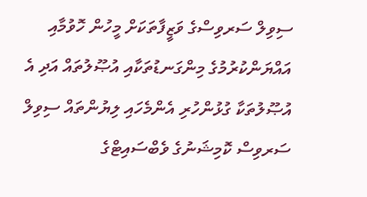ސިވިލް ސަރވިސްގެ ވަޒީފާތަކަށް މީހުން ހޮވުމާއި އައްޔަންކުރުމުގެ މިންގަނޑުތަކާއި އުޞޫލުތައް އަދި އެ އުޞޫލުތަކާ ގުޅުންހުރި އެންމެހައި ލިޔުންތައް ސިވިލް ސަރވިސް ކޮމިޝަނުގެ ވެބްސައިޓްގެ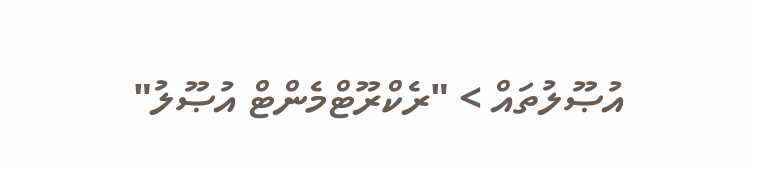އުޞޫލުތައް > "ރެކްރޫޓްމެންޓް އުޞޫލު"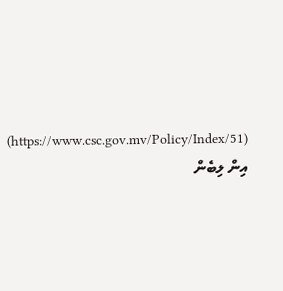(https://www.csc.gov.mv/Policy/Index/51) އިން ލިބެން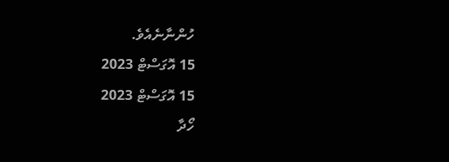ހުންނާނެއެވެ.
15 އޮގަސްޓް 2023
15 އޮގަސްޓް 2023
ހޯދާ